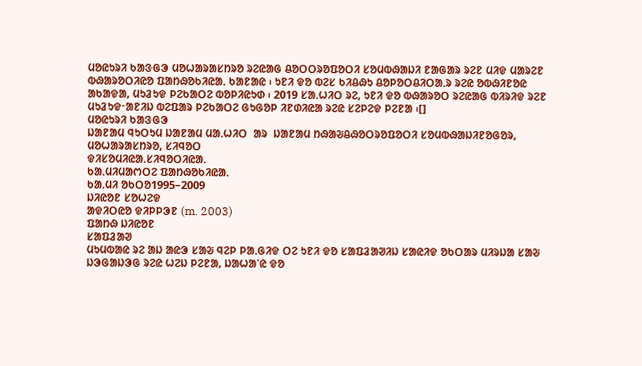ᱢᱚᱭᱩᱨᱤ ᱠᱟᱝᱜᱳ ᱢᱚᱦᱟᱨᱟᱥᱴᱨᱚ ᱨᱮᱭᱟᱜ ᱪᱚᱛᱛᱨᱚᱯᱚᱛᱤ ᱥᱚᱢᱵᱷᱟᱡᱤ ᱱᱟᱜᱟᱨ ᱨᱮᱱ ᱢᱤᱫ ᱢᱟᱨᱮᱱ ᱵᱷᱟᱨᱚᱛᱤᱭᱚ ᱯᱟᱴᱷᱚᱠᱤᱭᱟᱹ ᱠᱟᱱᱟᱭ ᱾ ᱩᱱᱤ ᱫᱚ ᱵᱮᱥ ᱠᱤᱪᱷᱩ ᱪᱚᱞᱚᱛᱪᱤᱛᱟᱹᱨ ᱨᱮᱭ ᱚᱵᱷᱤᱱᱚᱭ ᱟᱠᱟᱫᱟ, ᱢᱩᱲᱩᱫ ᱞᱮᱠᱟᱛᱮ ᱵᱚᱞᱤᱭᱩᱰ ᱾ 2019 ᱥᱟᱹᱦᱤᱛ ᱨᱮ, ᱩᱱᱤ ᱫᱚ ᱵᱷᱟᱨᱚᱛ ᱨᱮᱭᱟᱜ ᱵᱤᱨᱤᱫ ᱨᱮᱱ ᱢᱩᱲᱩᱫᱼᱟᱱᱤᱡ ᱵᱮᱯᱟᱨ ᱞᱮᱠᱟᱛᱮ ᱜᱩᱜᱚᱞ ᱤᱱᱰᱤᱭᱟ ᱨᱮᱭ ᱥᱮᱞᱮᱫ ᱞᱮᱱᱟ ᱾[]
ᱢᱚᱭᱩᱨᱤ ᱠᱟᱝᱜᱳ
ᱡᱟᱱᱟᱢ ᱧᱩᱛᱩᱢ ᱡᱟᱱᱟᱢ ᱢᱟᱹᱦᱤᱛ  ᱟᱨ  ᱡᱟᱱᱟᱢ ᱴᱷᱟᱶᱪᱷᱚᱛᱨᱚᱯᱚᱛᱤ ᱥᱚᱢᱵᱷᱟᱡᱤᱱᱚᱜᱚᱨ, ᱢᱚᱦᱟᱨᱟᱥᱴᱨᱚ, ᱥᱤᱧᱚᱛ
ᱫᱤᱥᱚᱢᱤᱭᱟᱹᱥᱤᱧᱚᱛᱤᱭᱟᱹ
ᱠᱟᱹᱢᱤᱢᱟᱬᱛᱮ ᱯᱟᱴᱷᱚᱠᱤᱭᱟᱹ
ᱠᱟᱹᱢᱤ ᱚᱠᱛᱚ1995–2009
ᱡᱤᱭᱚᱱ ᱥᱚᱦᱮᱫ
ᱟᱫᱤᱛᱭᱚ ᱫᱤᱞᱞᱳᱱ (m. 2003)
ᱯᱟᱴᱷ ᱡᱤᱭᱚᱱ
ᱥᱟᱯᱲᱟᱣ
ᱢᱩᱢᱵᱟᱭ ᱨᱮ ᱟᱡ ᱟᱭᱳ ᱥᱟᱶ ᱧᱮᱞ ᱞᱟᱹᱜᱤᱫ ᱛᱮ ᱩᱱᱤ ᱫᱚ ᱥᱟᱯᱲᱟᱣᱤᱡ ᱥᱟᱭᱤᱫ ᱚᱠᱛᱟᱨ ᱢᱤᱨᱡᱟ ᱥᱟᱶ ᱡᱳᱜᱟᱡᱳᱜ ᱨᱮᱭ ᱦᱮᱡ ᱞᱮᱱᱟ, ᱡᱟᱦᱟᱸᱭ ᱫᱚ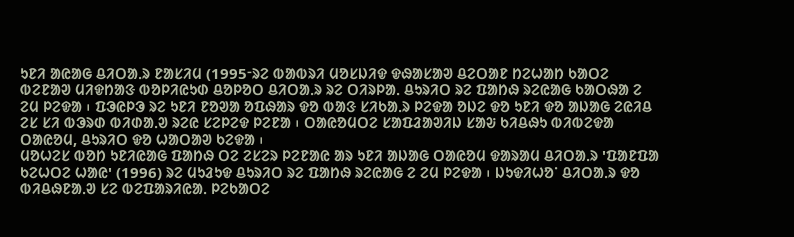ᱩᱱᱤ ᱟᱭᱟᱜ ᱪᱤᱛᱟᱹᱨ ᱱᱟᱥᱤᱢ (1995ᱼᱨᱮ ᱵᱟᱵᱨᱤ ᱢᱚᱥᱡᱤᱫ ᱫᱷᱟᱥᱟᱣ ᱪᱮᱛᱟᱱ ᱴᱮᱦᱟᱴ ᱠᱟᱛᱮ ᱵᱮᱱᱟᱣ ᱢᱤᱫᱴᱟᱝ ᱵᱚᱞᱤᱭᱩᱰ ᱪᱚᱞᱚᱛ ᱪᱤᱛᱟᱹᱨ ᱨᱮ ᱛᱤᱨᱞᱟᱹ ᱪᱩᱨᱤᱛ ᱨᱮ ᱯᱟᱴᱷ ᱨᱮᱭᱟᱜ ᱠᱟᱛᱷᱟ ᱮ ᱮᱢ ᱞᱮᱫᱟ ᱾ ᱯᱳᱭᱞᱳ ᱨᱮ ᱩᱱᱤ ᱱᱚᱣᱟ ᱚᱯᱷᱟᱨ ᱫᱚ ᱵᱟᱝ ᱥᱤᱠᱟᱹᱨ ᱞᱮᱫᱟ ᱚᱡᱮ ᱫᱚ ᱩᱱᱤ ᱫᱚ ᱟᱡᱟᱜ ᱮᱭᱤᱪ ᱮᱥ ᱥᱤ ᱵᱳᱨᱰ ᱵᱤᱰᱟᱹᱣ ᱨᱮᱭ ᱥᱮᱞᱮᱫ ᱞᱮᱱᱟ ᱾ ᱛᱟᱭᱚᱢᱛᱮ ᱥᱟᱯᱲᱟᱣᱤᱡ ᱥᱟᱶ ᱠᱤᱪᱷᱩ ᱵᱤᱵᱮᱫᱟ ᱛᱟᱭᱚᱢ, ᱪᱩᱨᱤᱛ ᱫᱚ ᱦᱟᱛᱟᱣ ᱠᱮᱫᱟ ᱾
ᱢᱚᱦᱮᱥ ᱵᱚᱴ ᱩᱱᱤᱭᱟᱜ ᱯᱟᱴᱷ ᱛᱮ ᱮᱥᱮᱨ ᱞᱮᱱᱟᱭ ᱟᱨ ᱩᱱᱤ ᱟᱡᱟᱜ ᱛᱟᱭᱚᱢ ᱫᱟᱨᱟᱢ ᱪᱤᱛᱟᱹᱨ 'ᱯᱟᱱᱯᱟ ᱠᱮᱦᱛᱮ ᱦᱟᱭ' (1996) ᱨᱮ ᱢᱩᱲᱩᱫ ᱪᱩᱨᱤᱛ ᱨᱮ ᱯᱟᱴᱷ ᱨᱮᱭᱟᱜ ᱮ ᱮᱢ ᱞᱮᱫᱟ ᱾ ᱡᱩᱫᱤᱦᱚᱸ ᱪᱤᱛᱟᱹᱨ ᱫᱚ ᱵᱤᱪᱷᱱᱟᱹᱣ ᱥᱮ ᱵᱮᱯᱟᱨᱤᱭᱟᱹ ᱞᱮᱠᱟᱛᱮ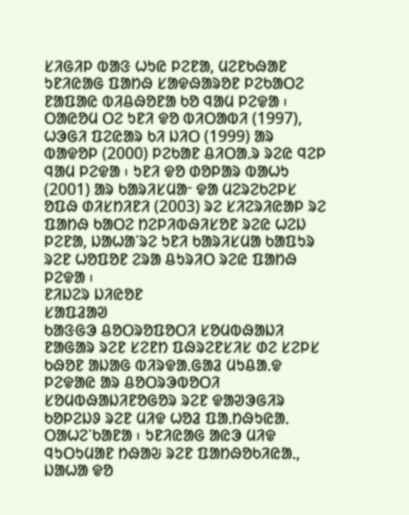ᱥᱤᱜᱤᱞ ᱵᱟᱝ ᱦᱩᱭ ᱞᱮᱱᱟ, ᱢᱮᱱᱠᱷᱟᱱ ᱩᱱᱤᱭᱟᱜ ᱯᱟᱴᱷ ᱥᱟᱫᱷᱟᱨᱚᱱ ᱞᱮᱠᱟᱛᱮ ᱱᱟᱯᱟᱭ ᱵᱤᱪᱷᱚᱱᱟ ᱠᱚ ᱧᱟᱢ ᱞᱮᱫᱟ ᱾ ᱛᱟᱭᱚᱢ ᱛᱮ ᱩᱱᱤ ᱫᱚ ᱵᱤᱛᱟᱵᱤ (1997), ᱦᱳᱜᱤ ᱯᱮᱭᱟᱨ ᱠᱤ ᱡᱤᱛ (1999) ᱟᱨ ᱵᱟᱫᱚᱞ (2000) ᱞᱮᱠᱟᱱ ᱪᱤᱛᱟᱹᱨ ᱨᱮᱭ ᱧᱮᱞ ᱧᱟᱢ ᱞᱮᱫᱟ ᱾ ᱩᱱᱤ ᱫᱚ ᱰᱚᱞᱟᱨ ᱵᱟᱦᱩ (2001) ᱟᱨ ᱠᱟᱨᱤᱥᱢᱟᱼ ᱫᱟ ᱢᱮᱨᱮᱠᱮᱞᱥ ᱚᱯᱷ ᱰᱤᱥᱴᱤᱱᱤ (2003) ᱨᱮ ᱥᱤᱮᱨᱤᱭᱟᱞ ᱨᱮ ᱯᱟᱴᱷ ᱠᱟᱛᱮ ᱴᱮᱞᱤᱵᱷᱤᱥᱚᱱ ᱨᱮᱭ ᱦᱮᱡ ᱞᱮᱱᱟ, ᱡᱟᱦᱟᱸᱨᱮ ᱩᱱᱤ ᱠᱟᱨᱤᱥᱢᱟ ᱠᱟᱯᱩᱨ ᱨᱮᱱ ᱦᱚᱯᱚᱱ ᱮᱨᱟ ᱪᱩᱨᱤᱛ ᱨᱮᱭ ᱯᱟᱴᱷ ᱞᱮᱫᱟ ᱾
ᱱᱤᱡᱮᱨ ᱡᱤᱭᱚᱱ
ᱥᱟᱯᱲᱟᱣ
ᱠᱟᱝᱜᱳ ᱪᱚᱛᱨᱚᱯᱚᱛᱤ ᱥᱚᱢᱵᱷᱟᱡᱤ ᱱᱟᱜᱟᱨ ᱨᱮᱱ ᱥᱮᱱᱴ ᱯᱷᱨᱮᱱᱥᱤᱥ ᱰᱮ ᱥᱮᱞᱥ ᱠᱷᱚᱱ ᱟᱡᱟᱜ ᱵᱤᱨᱫᱟᱹᱜᱟᱲ ᱢᱩᱪᱟᱹᱫ ᱞᱮᱫᱟᱭ ᱟᱨ ᱪᱚᱛᱨᱳᱵᱚᱛᱤ ᱥᱚᱢᱵᱷᱟᱡᱤᱱᱚᱜᱚᱨ ᱨᱮᱱ ᱫᱟᱣᱳᱜᱤᱨ ᱠᱚᱞᱮᱡᱽ ᱨᱮᱱ ᱢᱤᱫ ᱦᱚᱲ ᱯᱟᱹᱴᱷᱩᱭᱟᱹ ᱛᱟᱦᱮᱸᱠᱟᱱᱟ ᱾ ᱩᱱᱤᱭᱟᱜ ᱟᱭᱳ ᱢᱤᱫ ᱧᱩᱛᱩᱢᱟᱱ ᱴᱷᱟᱶ ᱨᱮᱱ ᱯᱟᱴᱷᱚᱠᱤᱭᱟᱹ, ᱡᱟᱦᱟ ᱫᱚ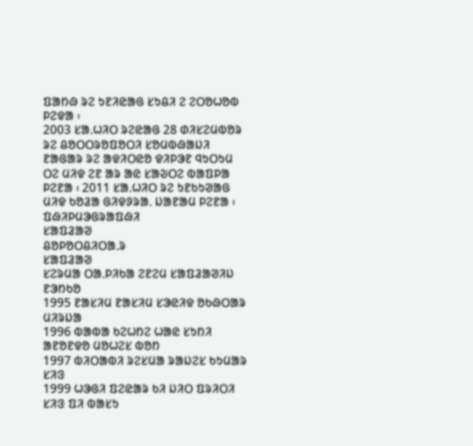ᱯᱟᱴᱷ ᱨᱮ ᱩᱱᱤᱭᱟᱜ ᱥᱩᱪᱤ ᱮ ᱮᱛᱚᱦᱚᱵ ᱞᱮᱫᱟ ᱾
2003 ᱥᱟᱹᱦᱤᱛ ᱨᱮᱭᱟᱜ 28 ᱰᱤᱥᱮᱢᱵᱚᱨ ᱨᱮ ᱪᱚᱛᱛᱨᱚᱯᱚᱛᱤ ᱥᱚᱢᱵᱷᱟᱡᱤ ᱱᱟᱜᱟᱨ ᱨᱮ ᱟᱫᱤᱛᱭᱚ ᱫᱤᱞᱳᱱ ᱧᱩᱛᱩᱢ ᱛᱮ ᱢᱤᱫ ᱮᱱ ᱟᱨ ᱟᱭ ᱥᱟᱶᱛᱮ ᱵᱟᱯᱞᱟ ᱞᱮᱱᱟ ᱾ 2011 ᱥᱟᱹᱦᱤᱛ ᱨᱮ ᱩᱱᱠᱩᱣᱟᱜ ᱢᱤᱫ ᱠᱚᱲᱟ ᱜᱤᱫᱽᱨᱟᱹ ᱡᱟᱱᱟᱢ ᱞᱮᱱᱟ ᱾
ᱯᱷᱤᱞᱢᱳᱜᱨᱟᱯᱷᱤ
ᱥᱟᱯᱲᱟᱣ
ᱪᱚᱞᱚᱛᱪᱤᱛᱟᱹᱨ
ᱥᱟᱯᱲᱟᱣ
ᱥᱮᱨᱢᱟ ᱛᱟᱹᱞᱤᱠᱟ ᱮᱱᱮᱢ ᱥᱟᱯᱲᱟᱣᱤᱡ ᱱᱳᱴᱠᱚ
1995 ᱱᱟᱥᱤᱢ ᱱᱟᱥᱤᱢ ᱥᱳᱭᱤᱫ ᱚᱠᱷᱛᱟᱨ ᱢᱤᱨᱡᱟ
1996 ᱵᱟᱵᱟ ᱠᱮᱦᱴᱮ ᱦᱟᱭ ᱥᱩᱴᱤ ᱟᱱᱚᱱᱫᱚ ᱢᱚᱦᱮᱥ ᱵᱚᱴ
1997 ᱵᱤᱛᱟᱵᱤ ᱨᱮᱥᱢᱟ ᱨᱟᱡᱮᱥ ᱠᱩᱢᱟᱨ ᱥᱤᱝ
1999 ᱦᱳᱜᱤ ᱯᱮᱭᱟᱨ ᱠᱤ ᱡᱤᱛ ᱯᱨᱤᱛᱤ ᱥᱤᱝ ᱯᱤ ᱵᱟᱥᱩ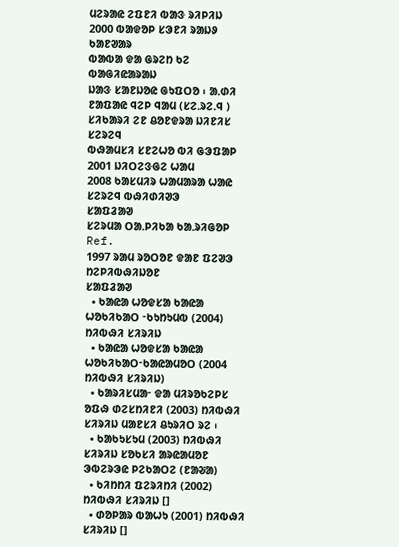ᱢᱮᱨᱟᱭ ᱮᱯᱱᱤ ᱵᱟᱝ ᱨᱤᱞᱤᱡ
2000 ᱵᱟᱫᱚᱞ ᱥᱳᱱᱤ ᱨᱟᱡᱽ ᱠᱟᱱᱣᱟᱨ
ᱵᱟᱵᱟ ᱫᱟ ᱜᱨᱮᱴ ᱠᱮ ᱵᱟᱜᱤᱭᱟᱨᱟᱡ
ᱡᱟᱝ ᱥᱟᱱᱡᱚᱭ ᱜᱩᱯᱛᱚ ᱾ ᱟᱹᱰᱤ ᱱᱟᱯᱟᱭ ᱧᱮᱞ ᱧᱟᱢ (ᱥᱮᱹᱨᱮᱹᱧ )
ᱥᱤᱠᱟᱨᱤ ᱮᱱ ᱪᱚᱱᱫᱨᱟ ᱡᱤᱱᱤᱥ ᱥᱮᱨᱮᱧ
ᱵᱷᱟᱢᱥᱤ ᱥᱱᱮᱦᱚ ᱵᱤ ᱜᱳᱯᱟᱞ
2001 ᱡᱤᱛᱮᱝᱜᱮ ᱦᱟᱢ
2008 ᱠᱟᱥᱢᱤᱨ ᱦᱟᱢᱟᱨᱟ ᱦᱟᱭ
ᱥᱮᱨᱮᱧ ᱵᱷᱤᱰᱤᱣᱳ
ᱥᱟᱯᱲᱟᱣ
ᱥᱮᱨᱢᱟ ᱛᱟᱹᱞᱤᱠᱟ ᱠᱟᱹᱨᱤᱜᱚᱞ Ref.
1997 ᱨᱟᱢ ᱨᱚᱛᱚᱱ ᱫᱟᱱ ᱯᱮᱣᱳ
ᱴᱮᱞᱤᱵᱷᱤᱡᱚᱱ
ᱥᱟᱯᱲᱟᱣ
  • ᱠᱟᱭᱟ ᱦᱚᱫᱥᱟ ᱠᱟᱭᱟ ᱦᱚᱠᱤᱠᱟᱛ ᱼᱠᱩᱴᱩᱢᱵ (2004) ᱴᱤᱵᱷᱤ ᱥᱤᱨᱤᱡ
  • ᱠᱟᱭᱟ ᱦᱚᱫᱥᱟ ᱠᱟᱭᱟ ᱦᱚᱠᱤᱠᱟᱛᱼᱠᱟᱭᱟᱢᱚᱛ (2004 ᱴᱤᱵᱷᱤ ᱥᱤᱨᱤᱡ)
  • ᱠᱟᱨᱤᱥᱢᱟᱼ ᱫᱟ ᱢᱤᱨᱚᱠᱮᱞᱥ ᱚᱯᱷ ᱰᱮᱥᱴᱤᱱᱤ (2003) ᱴᱤᱵᱷᱤ ᱥᱤᱨᱤᱡ ᱢᱟᱱᱥᱤ ᱪᱩᱨᱤᱛ ᱨᱮ ᱾
  • ᱠᱟᱠᱩᱥᱩᱢ (2003) ᱴᱤᱵᱷᱤ ᱥᱤᱨᱤᱡ ᱥᱚᱠᱥᱤ ᱟᱨᱭᱟᱢᱚᱱ ᱳᱵᱮᱨᱳᱭ ᱞᱮᱠᱟᱛᱮ (ᱱᱟᱶᱟ)
  • ᱠᱤᱴᱴᱤ ᱯᱮᱨᱤᱴᱤ (2002) ᱴᱤᱵᱷᱤ ᱥᱤᱨᱤᱡ []
  • ᱰᱚᱞᱟᱨ ᱵᱟᱦᱩ (2001) ᱴᱤᱵᱷᱤ ᱥᱤᱨᱤᱡ []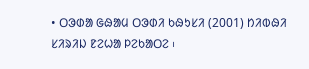• ᱛᱳᱰᱟ ᱜᱷᱟᱢ ᱛᱳᱰᱤ ᱠᱷᱩᱥᱤ (2001) ᱴᱤᱵᱷᱤ ᱥᱤᱨᱤᱡ ᱱᱮᱦᱟ ᱞᱮᱠᱟᱛᱮ ᱾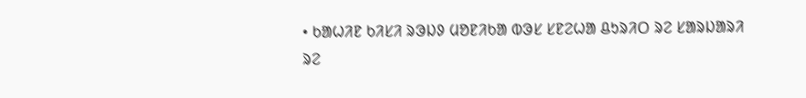• ᱠᱟᱦᱤᱱ ᱠᱤᱥᱤ ᱨᱳᱡᱽ ᱢᱚᱱᱤᱠᱟ ᱵᱳᱥ ᱥᱱᱮᱦᱟ ᱪᱩᱨᱤᱛ ᱨᱮ ᱥᱟᱨᱡᱟᱨᱤ ᱨᱮ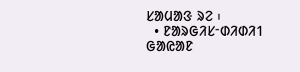ᱥᱟᱢᱟᱝ ᱨᱮ ᱾
  • ᱱᱟᱨᱜᱤᱥᱼᱰᱤᱰᱤ1
ᱜᱟᱭᱟᱱ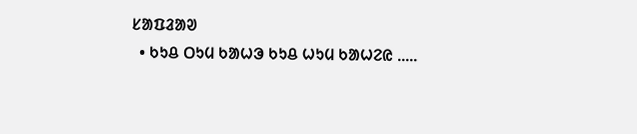ᱥᱟᱯᱲᱟᱣ
  • ᱠᱩᱪ ᱛᱩᱢ ᱠᱟᱦᱳ ᱠᱩᱪ ᱦᱩᱢ ᱠᱟᱦᱮᱭ ᱹᱹᱹᱹᱹ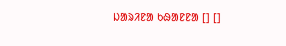ᱡᱟᱨᱤᱱᱟ ᱠᱷᱟᱱᱱᱟ [] []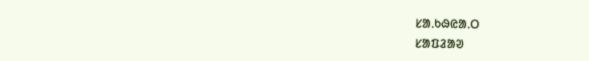ᱥᱟᱹᱠᱷᱭᱟᱹᱛ
ᱥᱟᱯᱲᱟᱣ